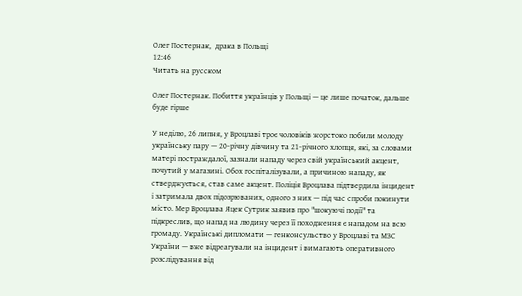Олег Постернак,  драка в Польщі
12:46
Читать на русском

Олег Постернак. Побиття українців у Польщі — це лише початок, дальше буде гірше

У неділю, 26 липня, у Вроцлаві троє чоловіків жорстоко побили молоду українську пару — 20-річну дівчину та 21-річного хлопця, які, за словами матері постраждалої, зазнали нападу через свій український акцент, почутий у магазині. Обох госпіталізували, а причиною нападу, як стверджується, став саме акцент. Поліція Вроцлава підтвердила інцидент і затримала двох підозрюваних, одного з них — під час спроби покинути місто. Мер Вроцлава Яцек Сутрик заявив про "шокуючі події" та підкреслив, що напад на людину через її походження є нападом на всю громаду. Українські дипломати — генконсульство у Вроцлаві та МЗС України — вже відреагували на інцидент і вимагають оперативного розслідування від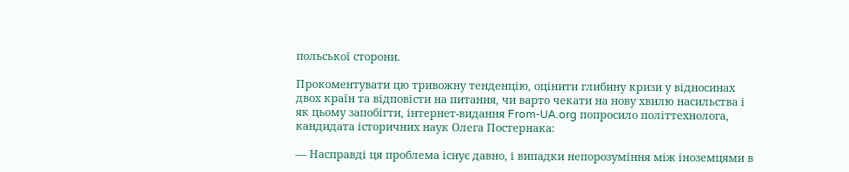польської сторони.

Прокоментувати цю тривожну тенденцію, оцінити глибину кризи у відносинах двох країн та відповісти на питання, чи варто чекати на нову хвилю насильства і як цьому запобігти, інтернет-видання From-UA.org попросило політтехнолога, кандидата історичних наук Олега Постернака:

— Насправді ця проблема існує давно, і випадки непорозуміння між іноземцями в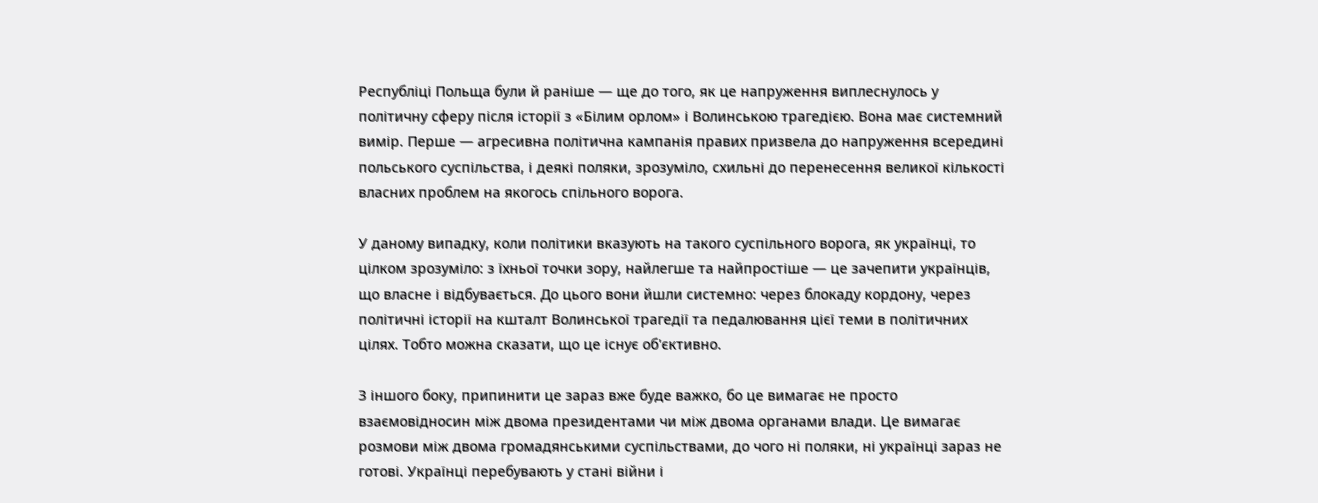Республіці Польща були й раніше — ще до того, як це напруження виплеснулось у політичну сферу після історії з «Білим орлом» і Волинською трагедією. Вона має системний вимір. Перше — агресивна політична кампанія правих призвела до напруження всередині польського суспільства, і деякі поляки, зрозуміло, схильні до перенесення великої кількості власних проблем на якогось спільного ворога.

У даному випадку, коли політики вказують на такого суспільного ворога, як українці, то цілком зрозуміло: з їхньої точки зору, найлегше та найпростіше — це зачепити українців, що власне і відбувається. До цього вони йшли системно: через блокаду кордону, через політичні історії на кшталт Волинської трагедії та педалювання цієї теми в політичних цілях. Тобто можна сказати, що це існує об'єктивно.

З іншого боку, припинити це зараз вже буде важко, бо це вимагає не просто взаємовідносин між двома президентами чи між двома органами влади. Це вимагає розмови між двома громадянськими суспільствами, до чого ні поляки, ні українці зараз не готові. Українці перебувають у стані війни і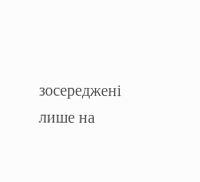зосереджені лише на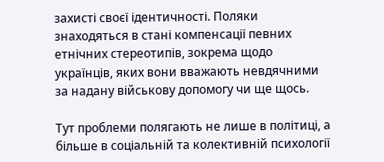захисті своєї ідентичності. Поляки знаходяться в стані компенсації певних етнічних стереотипів, зокрема щодо українців, яких вони вважають невдячними за надану військову допомогу чи ще щось.

Тут проблеми полягають не лише в політиці, а більше в соціальній та колективній психології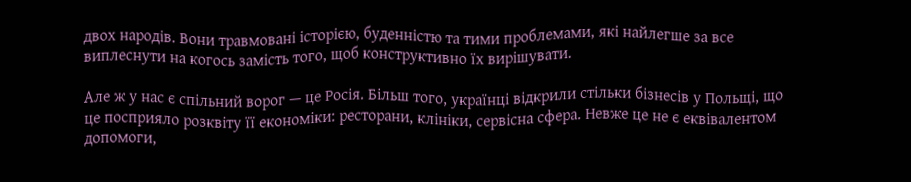двох народів. Вони травмовані історією, буденністю та тими проблемами, які найлегше за все виплеснути на когось замість того, щоб конструктивно їх вирішувати.

Але ж у нас є спільний ворог — це Росія. Більш того, українці відкрили стільки бізнесів у Польщі, що це посприяло розквіту її економіки: ресторани, клініки, сервісна сфера. Невже це не є еквівалентом допомоги,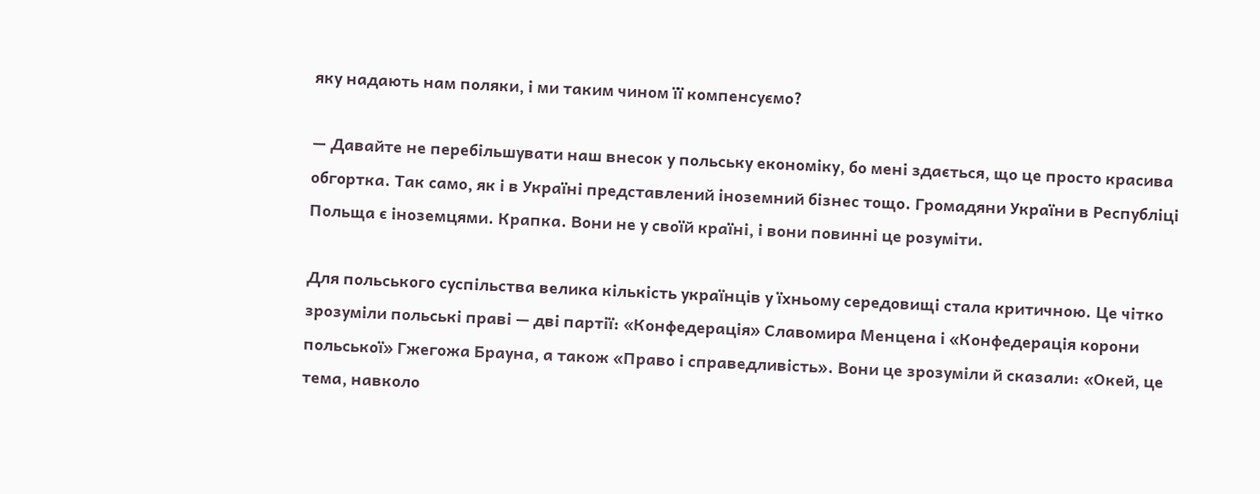яку надають нам поляки, і ми таким чином її компенсуємо?

— Давайте не перебільшувати наш внесок у польську економіку, бо мені здається, що це просто красива обгортка. Так само, як і в Україні представлений іноземний бізнес тощо. Громадяни України в Республіці Польща є іноземцями. Крапка. Вони не у своїй країні, і вони повинні це розуміти.

Для польського суспільства велика кількість українців у їхньому середовищі стала критичною. Це чітко зрозуміли польські праві — дві партії: «Конфедерація» Славомира Менцена і «Конфедерація корони польської» Гжегожа Брауна, а також «Право і справедливість». Вони це зрозуміли й сказали: «Окей, це тема, навколо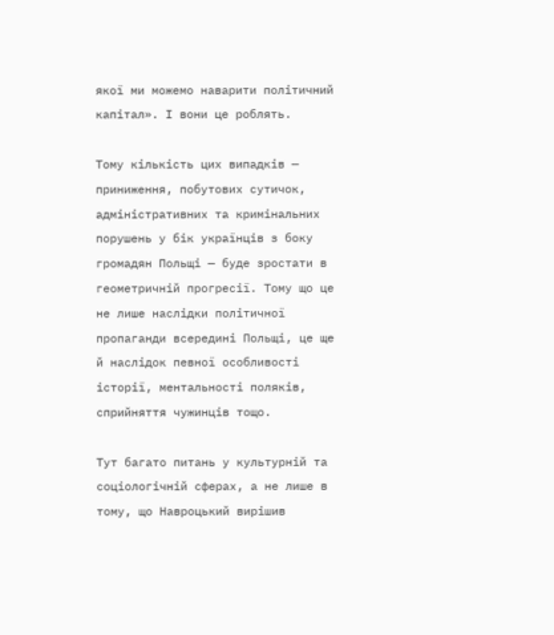якої ми можемо наварити політичний капітал». І вони це роблять.

Тому кількість цих випадків — приниження, побутових сутичок, адміністративних та кримінальних порушень у бік українців з боку громадян Польщі — буде зростати в геометричній прогресії. Тому що це не лише наслідки політичної пропаганди всередині Польщі, це ще й наслідок певної особливості історії, ментальності поляків, сприйняття чужинців тощо.

Тут багато питань у культурній та соціологічній сферах, а не лише в тому, що Навроцький вирішив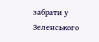забрати у Зеленського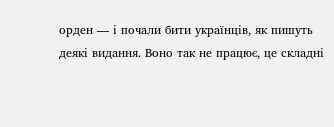орден — і почали бити українців, як пишуть деякі видання. Воно так не працює, це складні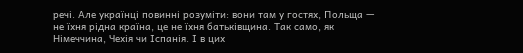речі. Але українці повинні розуміти: вони там у гостях, Польща — не їхня рідна країна, це не їхня батьківщина. Так само, як Німеччина, Чехія чи Іспанія. І в цих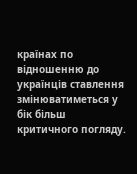країнах по відношенню до українців ставлення змінюватиметься у бік більш критичного погляду.